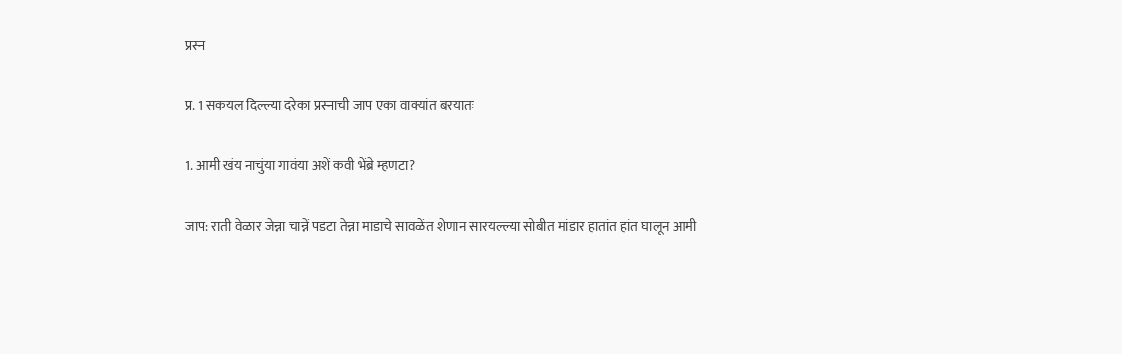प्रस्न

प्र. 1 सकयल दिल्ल्या दरेका प्रस्नाची जाप एका वाक्यांत बरयातः

1. आमी खंय नाचुंया गावंया अशें कवी भेंब्रे म्हणटा?

जाप: राती वेळार जेन्ना चान्नें पडटा तेन्ना माडाचे सावळेंत शेणान सारयल्ल्या सोबीत मांडार हातांत हांत घालून आमी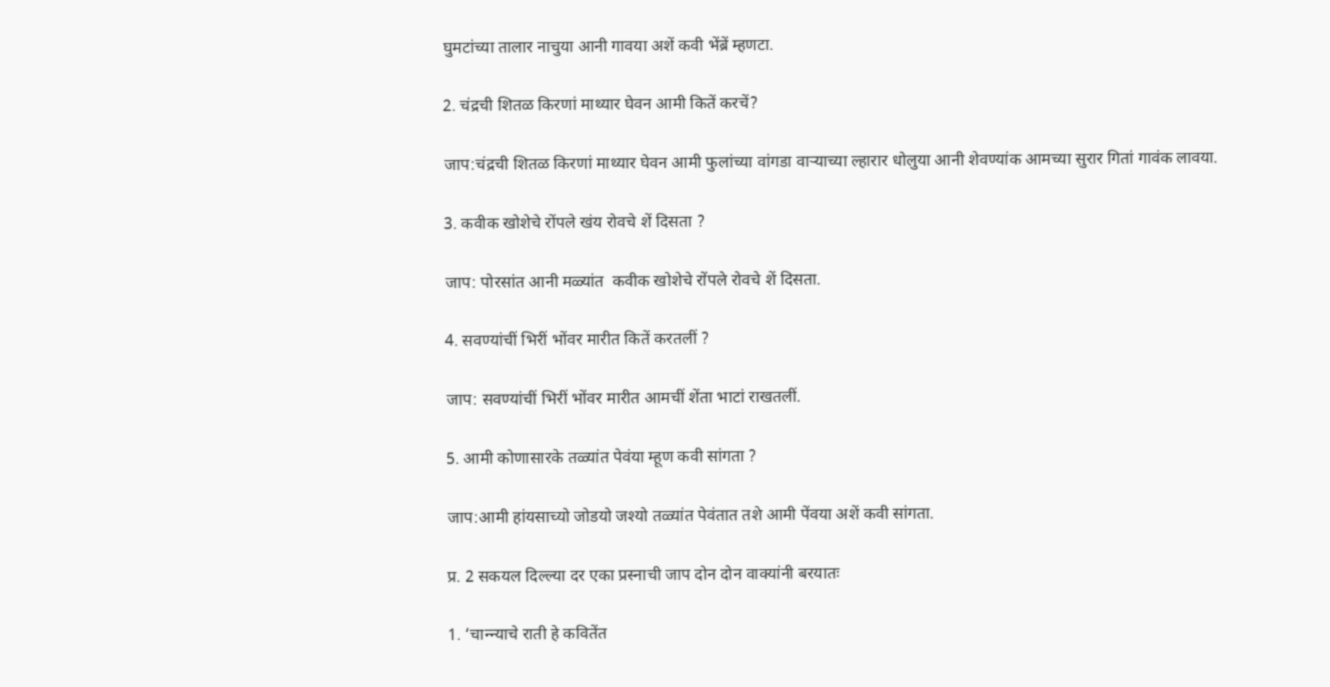घुमटांच्या तालार नाचुया आनी गावया अशें कवी भेंब्रें म्हणटा.

2. चंद्रची शितळ किरणां माथ्यार घेवन आमी कितें करचें?

जाप:चंद्रची शितळ किरणां माथ्यार घेवन आमी फुलांच्या वांगडा वाऱ्याच्या ल्हारार धोलुया आनी शेवण्यांक आमच्या सुरार गितां गावंक लावया.

3. कवीक खोशेचे रोंपले खंय रोवचे शें दिसता ?

जाप: पोरसांत आनी मळ्यांत  कवीक खोशेचे रोंपले रोवचे शें दिसता.

4. सवण्यांचीं भिरीं भोंवर मारीत कितें करतलीं ?

जाप: सवण्यांचीं भिरीं भोंवर मारीत आमचीं शेंता भाटां राखतलीं.

5. आमी कोणासारके तळ्यांत पेवंया म्हूण कवी सांगता ?

जाप:आमी हांयसाच्यो जोडयो जश्यो तळ्यांत पेवंतात तशे आमी पेंवया अशें कवी सांगता.

प्र. 2 सकयल दिल्ल्या दर एका प्रस्नाची जाप दोन दोन वाक्यांनी बरयातः

1. ‘चान्न्याचे राती हे कवितेंत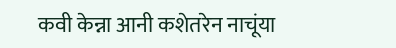कवी केन्ना आनी कशेतरेन नाचूंया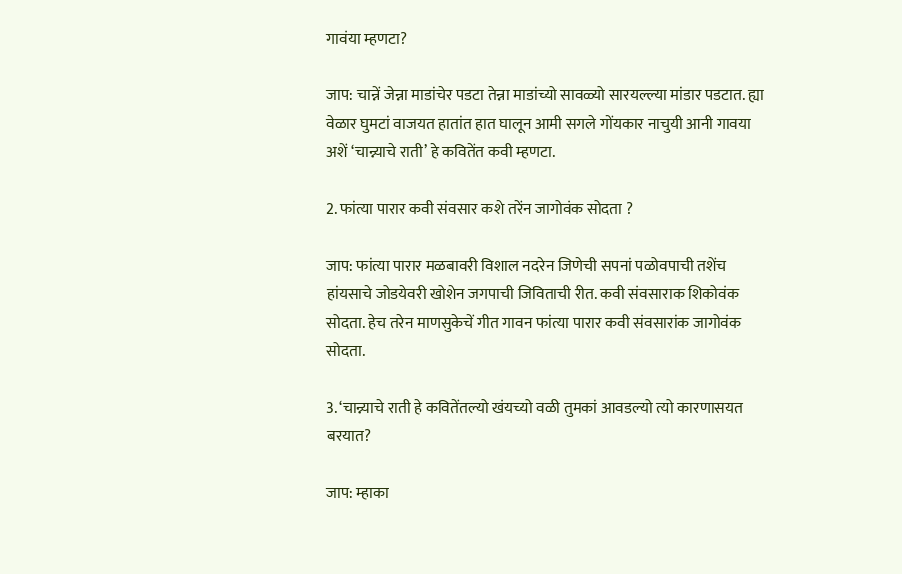गावंया म्हणटा?

जाप: चान्नें जेन्ना माडांचेर पडटा तेन्ना माडांच्यो सावळ्यो सारयल्ल्या मांडार पडटात. ह्या वेळार घुमटां वाजयत हातांत हात घालून आमी सगले गोंयकार नाचुयी आनी गावया अशें ‘चान्न्याचे राती’ हे कवितेंत कवी म्हणटा.

2. फांत्या पारार कवी संवसार कशे तरेंन जागोवंक सोदता ?

जाप: फांत्या पारार मळबावरी विशाल नदरेन जिणेची सपनां पळोवपाची तशेंच हांयसाचे जोडयेवरी खोशेन जगपाची जिविताची रीत. कवी संवसाराक शिकोवंक सोदता. हेच तरेन माणसुकेचें गीत गावन फांत्या पारार कवी संवसारांक जागोवंक सोदता.

3. ‘चान्न्याचे राती हे कवितेंतल्यो खंयच्यो वळी तुमकां आवडल्यो त्यो कारणासयत बरयात?

जाप: म्हाका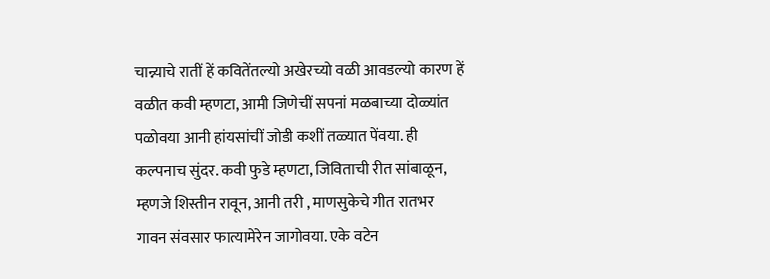चान्न्याचे रातीं हें कवितेंतल्यो अखेरच्यो वळी आवडल्यो कारण हें  वळीत कवी म्हणटा, आमी जिणेचीं सपनां मळबाच्या दोळ्यांत पळोवया आनी हांयसांचीं जोडी कशीं तळ्यात पेंवया. ही कल्पनाच सुंदर. कवी फुडे म्हणटा, जिविताची रीत सांबाळून, म्हणजे शिस्तीन रावून, आनी तरी , माणसुकेचे गीत रातभर गावन संवसार फात्यामेरेन जागोवया. एके वटेन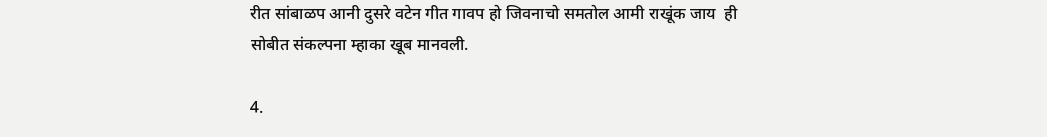रीत सांबाळप आनी दुसरे वटेन गीत गावप हो जिवनाचो समतोल आमी राखूंक जाय  ही सोबीत संकल्पना म्हाका खूब मानवली.

4.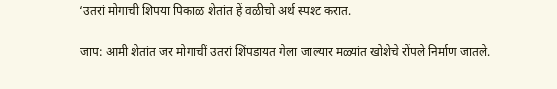‘उतरां मोगाची शिपया पिकाळ शेतांत हें वळीचो अर्थ स्पश्ट करात.

जाप: आमी शेतांत जर मोगाचीं उतरां शिंपडायत गेला जाल्यार मळ्यांत खोशेचे रोंपले निर्माण जातले.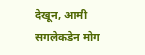देखून, आमी सगलेकडेन मोग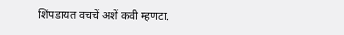शिंपडायत वचचें अशें कवी म्हणटा.